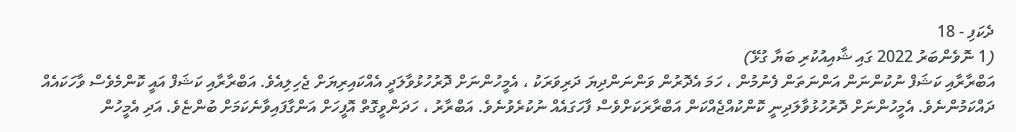ދެކަފި - 18
(1 ނޮވެންބަރު 2022 ގައި ޝާއިއުކުރި ބަޔާ ގުޅޭ)
އަބްރާރާއި ކަޝަފް ނުކުންނަން އަންނަތަން ފެނުމުން ، ހަމަ އެދޮރުން ވަންނަންދިޔަ ދަރިވަރަކު ، އެމީހުންނަށް ދޮރުހުޅުވާލަދީ އެއްކައިރިޔަށް ޖެހިލިއެވެ. އަބްރާރާއި ކަޝަފް އައީ ކޮންމެވެސް ވާހަކައެއް ދައްކަމުންނެވެ. އެމީހުންނަށް ދޮރުހުޅުވާލަދިނީ ކޮންކުއްޖެއްކަން އަބްރާރަކަށްވެސް ފާހަގައެއް ނުކުރެވުނެވެ. އަބްރާރު ، ހަދަންވީގޮތް އޮފީހަށް އަންގާފައިވާނެކަމަށް ބުންޏެވެ. އަދި އެމީހުން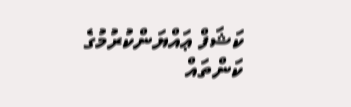ކަޝަފް ޢައްޔަންކުރުމުގެ ކަންތައް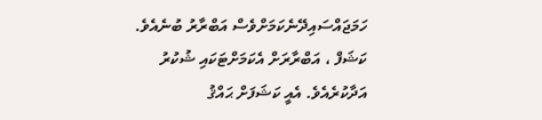ހަމަޖައްސައިދޭނެކަމަށްވެސް އަބްރާރު ބުނެއެވެ. ކަޝަފް ، އަބްރާރަށް އެކަމަށްޓަކައި ޝުކުރު އަދާކުރެއެވެ. އެއީ ކަޝަފަށް ޙައްޤު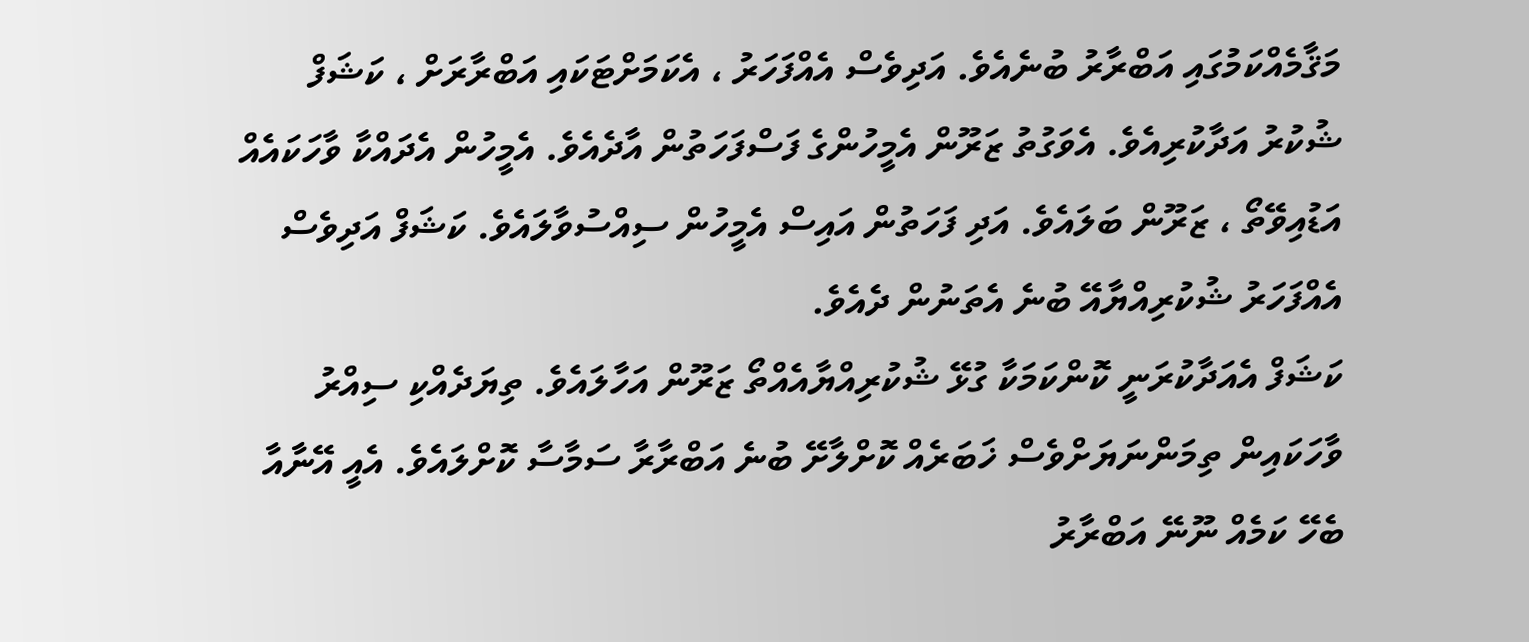މަޤާމެއްކަމުގައި އަބްރާރު ބުނެއެވެ. އަދިވެސް އެއްފަހަރު ، އެކަމަށްޓަކައި އަބްރާރަށް ، ކަޝަފް ޝުކުރު އަދާކުރިއެވެ. އެވަގުތު ޒަރޫން އެމީހުންގެ ފަސްފަހަތުން އާދެއެވެ. އެމީހުން އެދައްކާ ވާހަކައެއް އަޑުއިވޭތޯ ، ޒަރޫން ބަލައެވެ. އަދި ފަހަތުން އައިސް އެމީހުން ސިއްސުވާލައެވެ. ކަޝަފް އަދިވެސް އެއްފަހަރު ޝުކުރިއްޔާއޭ ބުނެ އެތަނުން ދެއެވެ.
ކަޝަފް އެއަދާކުރަނީ ކޮންކަމަކާ ގުޅޭ ޝުކުރިއްޔާއެއްތޯ ޒަރޫން އަހާލައެވެ. ތިޔަދެއްކި ސިއްރު ވާހަކައިން ތިމަންނަޔަށްވެސް ޚަބަރެއް ކޮށްލާށޭ ބުނެ އަބްރާރާ ސަމާސާ ކޮށްލައެވެ. އެއީ އޭނާއާ ބެހޭ ކަމެއް ނޫނޭ އަބްރާރު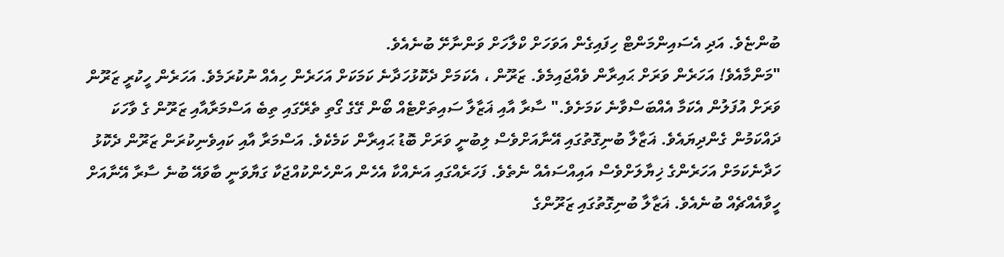ބުންޏެވެ. އަދި އެސައިންމަންޓް ހިފައިގެން އަވަހަށް ކްލާހަށް ވަންނާށޭ ބުނެއެވެ.
"މަންމާއެވެ! އަހަރެން ވަރަށް ޙައިރާން ވެއްޖައިމެވެ. ޒަރޫން ، އެކަމަށް ދެކޮޅުހަދާނެ ކަމަކަށް އަހަރެން ހިއެއް ނުކުރަމެވެ. އަހަރެން ހީކުރީ ޒަރޫން ވަރަށް އުފަލުން އެކަމާ އެއްބަސްވާނެ ކަމަށެވެ." ސާރާ އާއި ޣަޒާލާ ސައިތަށްޓެއް ބޯން ގޭގެ ގޯތި ތެރޭގައި ތިބެ އަސްމަރާއާއި ޒަރޫން ގެ ވާހަކަ ދައްކަމުން ގެންދިޔައެވެ. ޣަޒާލާ ބުނިގޮތުގައި އޭނާއަށްވެސް ލިބުނީ ވަރަށް ބޮޑު ޙައިރާން ކަމެކެވެ. އަސްމަރާ އާއި ކައިވެނިކުރަން ޒަރޫން ދެކޮޅު ހަދާނެކަމަށް އަހަރެންގެ ޚިޔާލަށްވެސް އައިއްސައެއް ނެތެވެ. ފަހަރެއްގައި އަނެއްކާ އެހެން އަންހެންކުއްޖަކާ ގަޔާވަނީ ބާވައޭ ބުނެ ސާރާ އޭނާއަށް ހީވާއެއްޗެއް ބުނެއެވެ. ޣަޒާލާ ބުނިގޮތުގައި ޒަރޫންގެ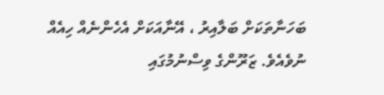ބަހަނާތަކަށް ބަލާއިރު ، އޭނާއަކަށް އެހެންނެއް ހިއެއް ނުވެއެވެ. ޒަރޫންގެ ވިސްނުމުގައި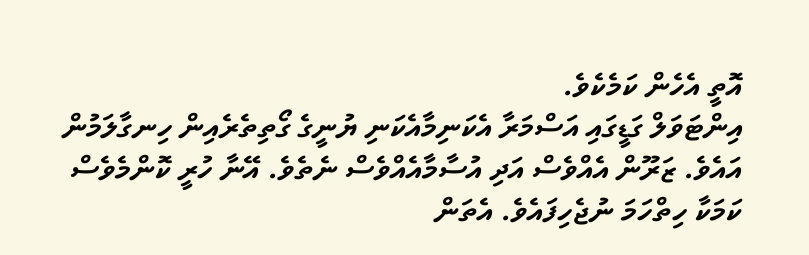އޮތީ އެހެން ކަމެކެވެ.
އިންޓަވަލް ގަޑީގައި އަސްމަރާ އެކަނިމާއެކަނި ޔުނީގެ ގޯތިތެރެއިން ހިނގާލަމުން އައެވެ. ޒަރޫން އެއްވެސް އަދި އުސާމާއެއްވެސް ނެތެވެ. އޭނާ ހުރީ ކޮންމެވެސް ކަމަކާ ހިތްހަމަ ނުޖެހިފައެވެ. އެތަން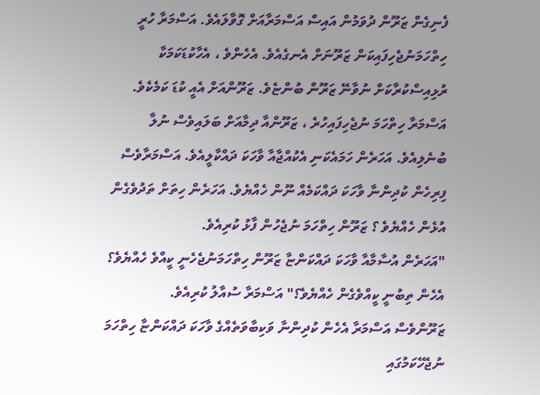ފެނިގެން ޒަރޫން ދުވަމުން އައިސް އަސްމަރާއަށް ގޮވާލައެވެ. އަސްމަރާ ހުރީ ހިތްހަމަނުޖެހިފައިކަން ޒަރޫނަށް އެނގެއެވެ. އެހެންވެ ، އެހާކުޑަކަމަކާ ރުޅިއިސްކުރާކަށް ނުވާނޭ ޒަރޫން ބުންޏެވެ. ޒަރޫންއަށް އެއީ ކުޑަ ކަމެކެވެ. އަސްމަރާ ހިތްހަމަ ނުޖެހިފައިހުރެ ، ޒަރޫންއާ ދިމާއަށް ބަލައިވެސް ނުލާ ބުނެލިއެވެ. އަހަރެން ހަމައެކަނި އެކުއްޖާއާ ވާހަކަ ދައްކާލީއެވެ. އަސްމަރާވެސް ފިރިހެން ކުދިންނާ ވާހަކަ ދައްކަމެއް ނޫން ހެއްޔެވެ. އަހަރެން ހިތަށް ތަދުވެގެން އުޅެން ހެއްޔެވެ ؟ ޒަރޫން ހިތްހަމަ ނުޖެހުން ފާޅު ކުރިއެވެ.
"އަހަރެން އުސާމާއާ ވާހަކަ ދައްކަންޏާ ޒަރޫން ހިތްހަމަނުޖެހެނީ ކީއްވެ ހެއްޔެވެ؟ އެހެން ތިބުނީ ކީއްވެގެން ހެއްޔެވެ؟" އަސްމަރާ ސުއާލު ކުރިއެވެ.
ޒަރޫންވެސް އަސްމަރާ އެހެން ކުދިންނާ ވަކިބާވަތެއްގެ ވާހަކަ ދައްކަންޏާ ހިތްހަމަ ނުޖެހޭކަމުގައި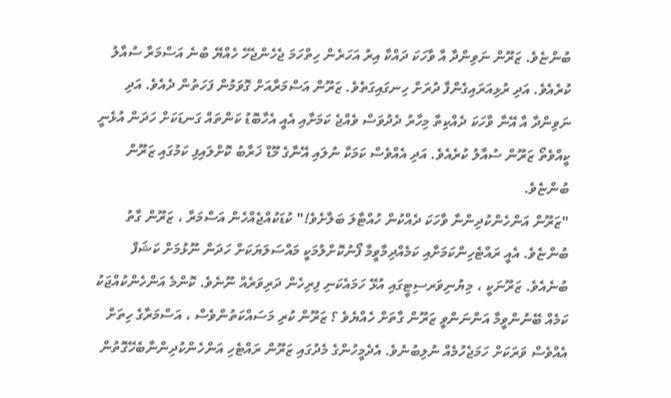ބުންޏެވެ. ޒަރޫން ނަވިންދާ އާ ވާހަކަ ދައްކާ އިރު އަހަރެން ހިތްހަމަ ޖެހެންޖެހޭ ހެއްޔޭ ބުނެ އަސްމަރާ ސުއާލު ކުރެއެވެ. އަދި ރުޅިއަރައިގެންފާ ދުރަށް ހިނގައިގަތެވެ. ޒަރޫން އަސްމަރާއަށް ގޮވަމުން ފަހަތުން ދެއެވެ. އަދި ނަވިންދާ އާ އޭނާ ވާހަކަ ދެއްކިތާ މިހާރު ދެދުވަސް ވެއްޖެ ކަމަށާއި އެއީ އެހާބޮޑު ކަންތައް ގަނޑަކަށް ހަދަން އުޅެނީ ކީއްވެތޯ ޒަރޫން ސުއާލު ކުރެއެވެ. އަދި އެއްވެސް ކަމަކާ ނުލައި އޭނާގެ މޫޑް ޚަރާބު ކޮށްލައިފި ކަމުގައި ޒަރޫން ބުންޏެވެ.
"ޒަރޫން އަންހެންކުދިންނާ ވާހަކަ ދެއްކުން ހުއްޓާލަ ބަލާށެވެ!" ކުޑަކުއްޖެއްހެން އަސްމަރާ ، ޒަރޫން ގާތު ބުންޏެވެ. އެއީ ރައްޓެހިންކަމަށާއި ކަމެއްދިމާވީމާ ފޯނުކޮށްލުމަކީ މައްސަލަޔަކަށް ހަދަން ނޫޅުމަށް ކަޝަފް ބުނެއެވެ. ޒަރޫނަކީ ، މިޔުނިވަރސިޓީގައި އުޅޭ ހަމައެކަނި ފިރިހެން ދަރިވަރެއް ނޫނެވެ. ކޮންމެ އަންހެންކުއްޖަކު ކަމެއް ބޭނުންވީމާ އަންނަންވީ ޒަރޫން ގާތަށް ހެއްޔެވެ ؟ ޒަރޫން ކުރި މަސައްކަތުންވެސް ، އަސްމަރާގެ ހިތަށް އެއްވެސް ވަރަކަށް ހަމަޖެހުމެއް ނުލިބުނެވެ. އެދެމީހުންގެ މެދުގައި ޒަރޫން ރައްޓެހި އަންހެންކުދިންނާބެހޭގޮތުން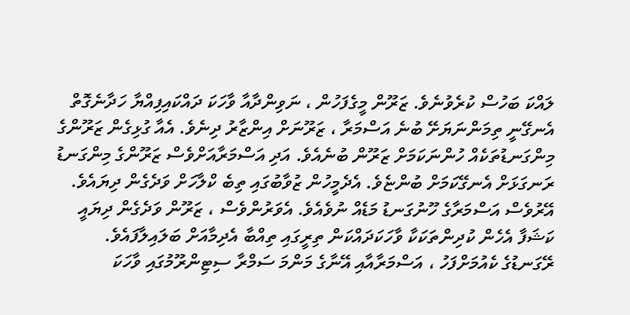ލައްކަ ބަހުސް ކުރެވުނެވެ. ޒަރޫން މީގެފަހުން ، ނަވިންދާއާ ވާހަކަ ދައްކައިފިއްޔާ ހަދާނެގޮތް އެނގޭނީ ތިމަންނަޔަށޭ ބުނެ އަސްމަރާ ، ޒަރޫނަށް އިންޒާރު ދިނެވެ. އެއާ ގުޅިގެން ޒަރޫންގެ މިންގަނޑުތަކެއް ހުންނަކަމަށް ޒަރޫން ބުނެއެވެ. އަދި އަސްމަރާއަށްވެސް ޒަރޫންގެ މިންގަނޑު ރަނގަޅަށް އެނގޭކަމަށް ބުންޏެވެ. އެދެމީހުން ޒުވާބުގައި ތިބެ ކްލާހަށް ވަދެގެން ދިޔައެވެ. އޭރުވެސް އަސްމަރާގެ ހޫނުގަނޑު މަޑެއް ނުވެއެވެ. އެވަރުންވެސް ، ޒަރޫން ވަދެގެން ދިޔައީ ކަޝަފާ އެހެން ކުދިންތަކަކާ ވާހަކަދައްކަން ތިރީގައި ތިއްބާ އެދިމާއަށް ބަލައިލާފައެވެ.
ރޭގަނޑުގެ ކެއުމަށްފަހު ، އަސްމަރާއާއި އޭނާގެ މަންމަ ސަމްރާ ސިޓިންރޫމުގައި ވާހަކަ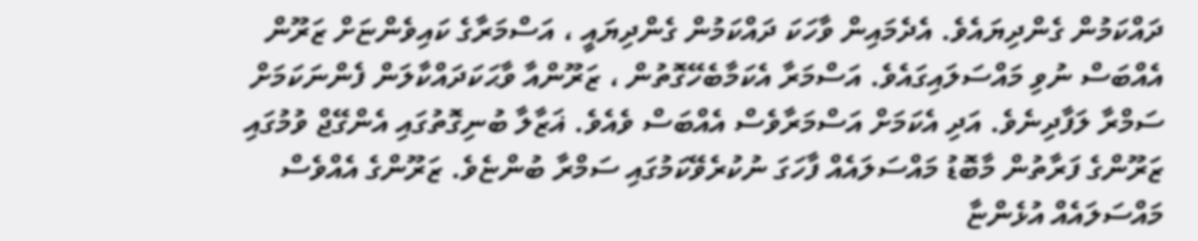ދައްކަމުން ގެންދިޔައެވެ. އެދެމައިން ވާހަކަ ދައްކަމުން ގެންދިޔައީ ، އަސްމަރާގެ ކައިވެންޏަށް ޒަރޫން އެއްބަސް ނުވި މައްސަލައިގައެވެ. އަސްމަރާ އެކަމާބެހޭގޮތުން ، ޒަރޫންއާ ވާޙަކަދައްކާލަން ފެންނަކަމަށް ސަމްރާ ލަފާދިނެވެ. އަދި އެކަމަށް އަސްމަރާވެސް އެއްބަސް ވެއެވެ. ޣަޒާލާ ބުނިގޮތުގައި އެންގޭޖް ވުމުގައި ޒަރޫންގެ ފަރާތުން މާބޮޑު މައްސަލައެއް ފާހަގަ ނުކުރެވޭކަމުގައި ސަމްރާ ބުންޏެވެ. ޒަރޫންގެ އެއްވެސް މައްސަލައެއް އުޅެންޏާ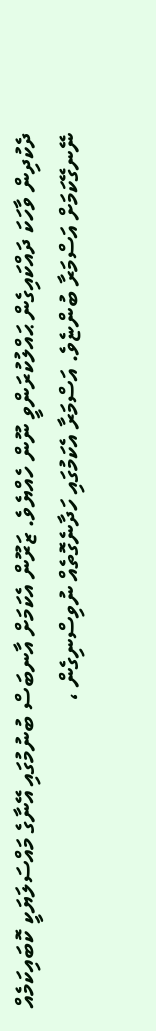ދެކުދިން ވާހަކަ ދައްކައިގެން ޙައްލުކުރަންވީ ނޫން ހެއްޔެވެ. ޒަރޫން އެކަމަށް އާނބަސް ބުނުމުގައި އޭނާގެ މައްސަލަޔަކީ ކޮބައިކަމެއް ނޭނގޭކަމަށް އަސްމަރާ ބުންޏެވެ. އަސްމަރާ އެކަމުގައި ހަދާނެގޮތެއް ނުވިސްނިގެން ،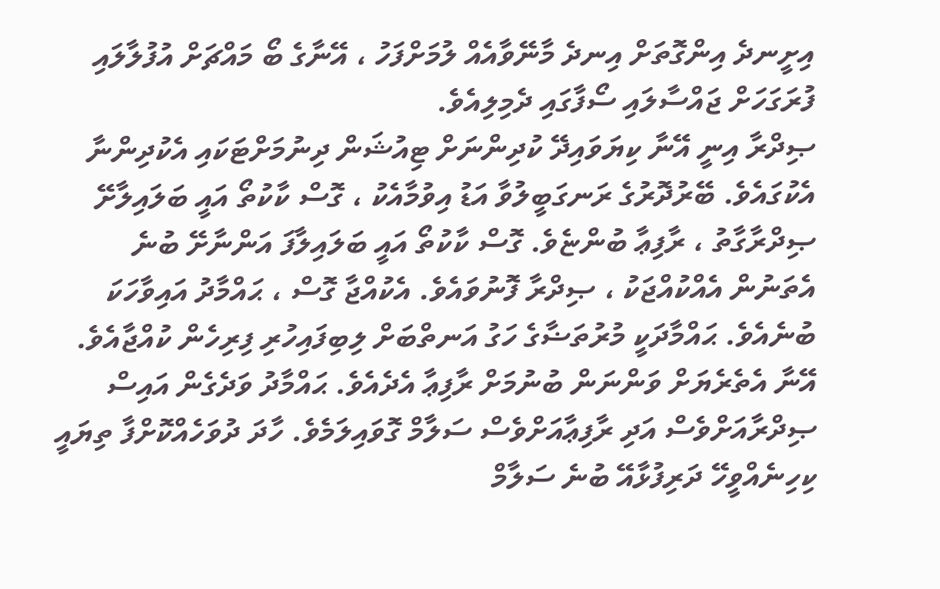އިށީނދެ އިންގޮތަށް އިނދެ މާނޭވާއެއް ލުމަށްފަހު ، އޭނާގެ ބޯ މައްޗަށް އުފުލާލައި ފުރަގަހަށް ޖައްސާލައި ސޯފާގައި ދެމިލިއެވެ.
ޞިދްރާ އިނީ އޭނާ ކިޔަވައިދޭ ކުދިންނަށް ޓިއުޝަން ދިނުމަށްޓަކައި އެކުދިންނާ އެކުގައެވެ. ބޭރުދޮރުގެ ރަނގަބީލުވާ އަޑު އިވުމާއެކު ، ގޮސް ކާކުތޯ އައީ ބަލައިލާށޭ ޞިދްރާގާތު ، ރާފިޢާ ބުންޏެވެ. ގޮސް ކާކުތޯ އައީ ބަލައިލާފަ އަންނާށޭ ބުނެ އެތަނުން އެއްކުއްޖަކު ، ޞިދްރާ ފޮނުވައެވެ. އެކުއްޖާ ގޮސް ، ޙައްމާދު އައިވާހަކަ ބުނެއެވެ. ޙައްމާދަކީ މުރުތަޟާގެ ހަގު އަނތްބަށް ލިބިފައިހުރި ފިރިހެން ކުއްޖާއެވެ. އޭނާ އެތެރެޔަށް ވަންނަން ބުނުމަށް ރާފިޢާ އެދެއެވެ. ޙައްމާދު ވަދެގެން އައިސް ޞިދްރާއަށްވެސް އަދި ރާފިޢާއަށްވެސް ސަލާމް ގޮވައިލަމެވެ. ހާދަ ދުވަހެއްކޮށްފާ ތިޔައީ ކިހިނެއްވީހޭ ދަރިފުޅާއޭ ބުނެ ސަލާމް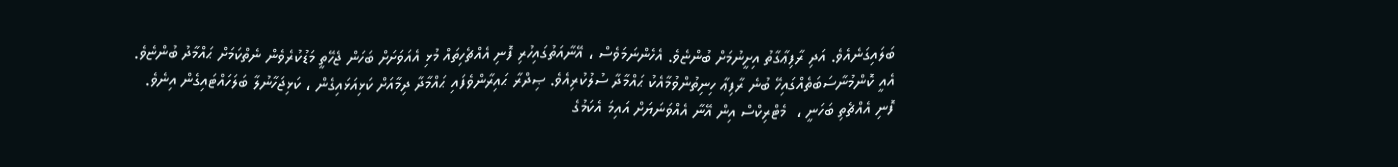ބަލައިގަނެއެވެ. އަދި ރާފިޢާގާތު އިށީނުމަށް ބުންޏެވެ. އެހެންނަމަވެސް ، އޭނާއަތުގައިހުރި ފޮނި އެއްޗެހިތައް މުޅި އެއަވަށަށް ބަހަން ޖެހޭތީ މަޑުކުރެވެން ނެތްކަމަށް ޙައްމާދު ބުންޏެވެ. އެއީ ކޮންމުނާސަބަތެއްގައިހޭ ބުނެ ރާފިޢާ ހިނިތުންވުމާއެކު ޙައްމާދާ ސުލުކުރިއެވެ. ޞިދްރާ ޙައިރާންވެފައި ޙައްމާދާ ދިމާއަށް ކަޅިއަޅައިގެން ، ކަޅިޖަހާނުލާ ބަލަހައްޓައިގެން އިނެވެ.
ފޮނި އެއްޗެތި ބަހަނީ ،  މެޓްރިކްސް އިން އޭނާ އެއްވަނަޔަށް އައިމަ އެކަމުގެ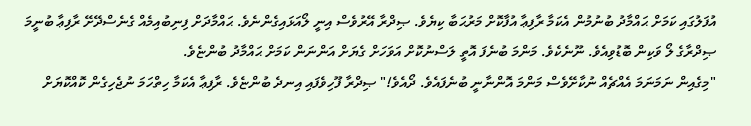އުފަލުގައި ކަމަށް ޙައްމާދު ބުނުމުން އެކަމާ ރާފިޢާ އުފާކޮށް މަރުޙަބާ ކިޔެވެ. ޞިދްރާ އޭރުވެސް އިނީ ލޯއަޅައިގެންނެވެ. ޙައްމާދަށް ފިނިބުއިމެއް ގެނެސްދޭށޭ ރާފިޢާ ބުނީމަ ޞިދްރާގެ ލޯ ވަކިން ބޮޑުވިއެވެ. ނޫނެކެވެ. މަންމަ ބުނެފަ އޮތީ ލަސްނުކޮށް އަވަހަށް ގެޔަށް އަންނަން ކަމަށް ޙައްމާދު ބުންޏެވެ.
"މިގެއިން ނަމަނަމަ އެއްޗެއް ނުކާށޭވެސް މަންމަ އޮންނާނީ ބުނެފައެވެ. ދޯއެވެ!" ޞިދްރާ ފޫހިވެފައި އިނދެ ބުންޏެވެ. ރާފިޢާ އެކަމާ ހިތްހަމަ ނުޖެހިގެން ކޮއްކޮޔަށް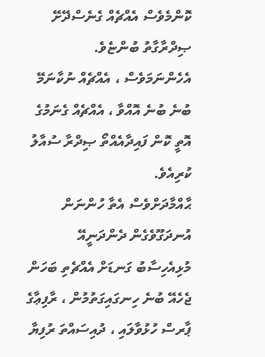ކޮންމެވެސް އެއްޗެއް ގެނެސްދޭށޭ ޞިދްރާގާތު ބުންޏެވެ. އެހެންނަމަވެސް ، އެއްޗެއް ނުކާނަމޭ ބުނެ ބުނެ އޮއްވާ ، އެއްޗެއް ގެނަމުގެ އޮތީ ކޮން ފައިދާއެއްތޯ ޞިދްރާ ސުއާލު ކުރިއެވެ.
ޙާއްމާދަށްވެސް އެތާ ހުންނަން އުނދަގޫވެގެން ދެންދަނީއޭ މުޅިއެހިސާބު ގަނޑަށް އެއްޗެތި ބަހަން ޖެހެއޭ ބުނެ ހިނގައިގަތުމުން ، ރާފިޢާގެ ޕާރސް ހުޅުވާލައި ، ދުއިސައްތަ ރުފިޔާ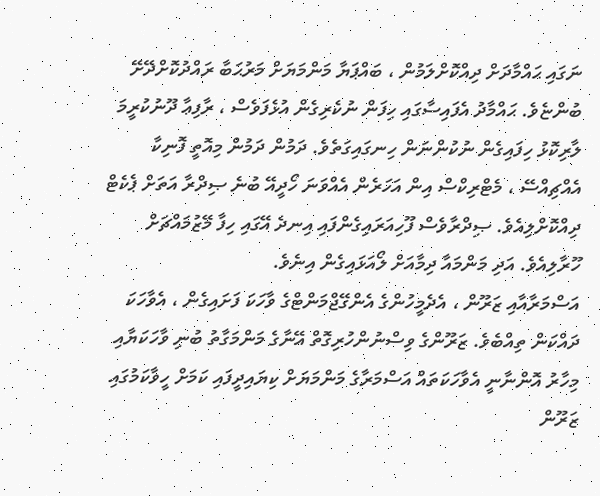ނަގައި ޙައްމާދަށް ދިއްކޮށްލަމުން ، ބައްޕަޔާ މަންމަޔަށް މަރުޙަބާ ރައްދުކޮށްދޭށޭ ބުންޏެވެ. ޙައްމާދު އެފައިސާގައި ހިފަން ނުކެރިގެން އުޅެފަވެސް ، ރާފިޢާ ދޫނުކުރީމަ ލާރިކޮޅު ހިފައިގެން ނުކުންނަން ހިނގައިގަތެވެ. ދަމުން ދަމުން މިއޮތީ ފޮނިކާ އެއްޗިއްސޭ ، މެޓްރިކްސް އިން އަހަރެން އެއްވަނަ ހޯދީއޭ ބުނެ ޞިދްރާ އަތަށް ޕެކެޓް ދިއްކޮށްލިއެވެ. ޞިދްރާވެސް ފޫހިއަރައިގެންފައި އިނދެ އޭގައި ހިފާ މޭޒުމައްޗަށް ހޫރާލިއެވެ. އަދި މަންމައާ ދިމާއަށް ލޯއަޅައިގެން އިނެވެ.
އަސްމަރާއާއި ޒަރޫން ، އެދެމީހުންގެ އެންގޭޖްމަންޓްގެ ވާހަކަ ފަށައިގެން ، އެވާހަކަ ދައްކަން ތިއްބެވެ. ޒަރޫންގެ ވިސްނުންހުރިގޮތް އޭނާގެ މަންމަގާތު ބުނި ވާހަކަޔާއި މިހާރު އޮންނާނީ އެވާހަކަތައް އަސްމަރާގެ މަންމަޔަށް ކިޔައިދީފައި ކަމަށް ހީވާކަމުގައި ޒަރޫން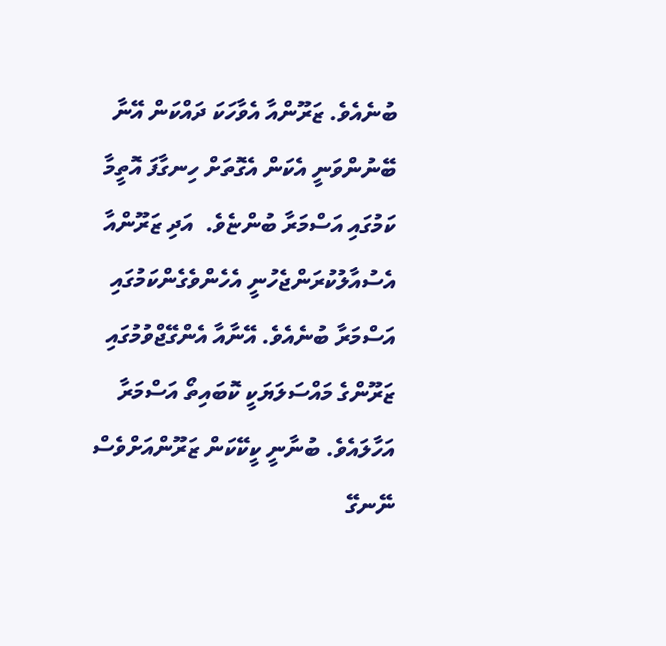ބުނެއެވެ. ޒަރޫންއާ އެވާހަކަ ދައްކަން އޭނާ ބޭނުންވަނީ އެކަން އެގޮތަށް ހިނގާފަ އޮތީމާ ކަމުގައި އަސްމަރާ ބުންޏެވެ.  އަދި ޒަރޫންއާ އެސުއާލުކުރަންޖެހުނީ އެހެންވެގެންކަމުގައި އަސްމަރާ ބުނެއެވެ. އޭނާއާ އެންގޭޖްވުމުގައި ޒަރޫންގެ މައްސަލަޔަކީ ކޮބައިތޯ އަސްމަރާ އަހާލައެވެ. ބުނާނީ ކީކޭކަން ޒަރޫންއަށްވެސް ނޭނގޭ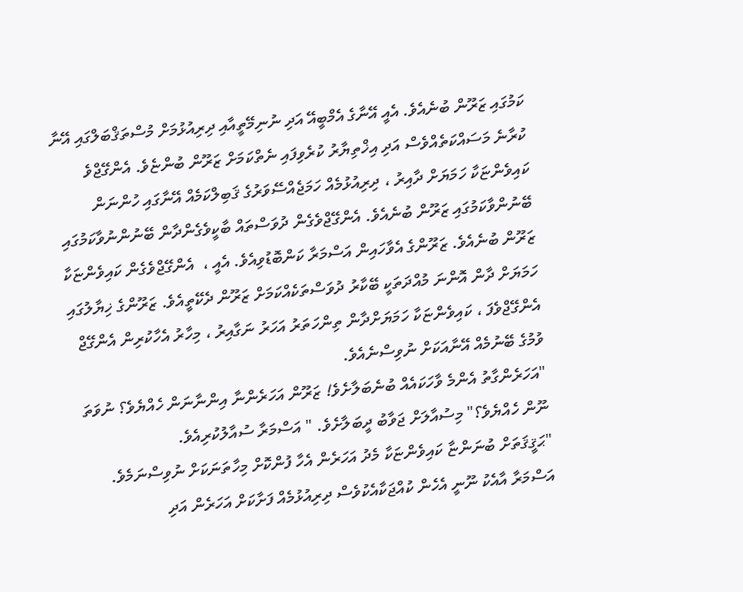ކަމުގައި ޒަރޫން ބުނެއެވެ. އެއީ އޭނާގެ އެމްބީއޭ އަދި ނުނިމޭތީއާއި ދިރިއުޅުމަށް މުސްތަޤްބަލްގައި އޭނާ ކުރާނެ މަސައްކަތެއްވެސް އަދި އިޚްތިޔާރު ކުރެވިފައި ނެތްކަމަށް ޒަރޫން ބުންޏެވެ. އެންގޭޖްވެ ކައިވެންޏަކާ ހަމަޔަށް ދާއިރު ، ދިރިއުޅުމެއް ހަމަޖެއްސޭވަރުގެ ޤަބިލްކަމެއް އޭނާގައި ހުންނަން ބޭނުންވާކަމުގައި ޒަރޫން ބުނެއެވެ. އެންގޭޖްވެގެން ދުވަސްތައް ބާކީވެގެންދާން ބޭނުންނުވާކަމުގައި ޒަރޫން ބުނެއެވެ. ޒަރޫންގެ އެވާހައިން އަސްމަރާ ކަންބޮޑުވިއެވެ. އެއީ ،  އެންގޭޖްވެގެން ކައިވެންޏަކާ ހަމަޔަށް ދާން އޮންނަ މުއްދަތަކީ ބޭކާރު ދުވަސްތަކެއްކަމަށް ޒަރޫން ދެކޭތީއެވެ. ޒަރޫންގެ ޚިޔާލުގައި އެންގޭޖްވެފަ ، ކައިވެންޏަކާ ހަމަޔަށްދާން ތިންހަތަރު އަހަރު ނަގާއިރު ، މިހާރު އެހާކުރިން އެންގޭޖް ވުމުގެ ބޭނުމެއް އޭނާއަކަށް ނުވިސްނެއެވެ.
"އަހަރެންގާތު އެންމެ ވާހަކައެއް ބުނެބަލާށެވެ! ޒަރޫން އަހަރެންނާ އިންނާނަން ހެއްޔެވެ؟ ނުވަތަ ނޫން ހެއްޔެވެ؟" މިސުއާލަށް ޖަވާބު ދީބަލާށެވެ. " އަސްމަރާ ސުއާލުކުރިއެވެ.
"ޙަޤީޤަތަށް ބުނަންޏާ ކައިވެންޏަކާ މެދު އަހަރެން އެހާ ފުންކޮށް މިހާތަނަކަށް ނުވިސްނަމެވެ. އަސްމަރާ އާއެކު ނޫނީ އެހެން ކުއްޖަކާއެކުވެސް ދިރިއުޅުމެއް ފަށާކަށް އަހަރެން އަދި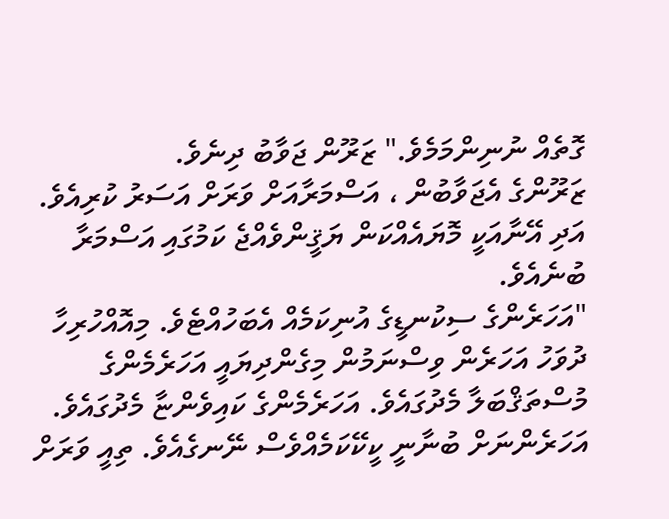ގޮތެއް ނުނިންމަމެވެ." ޒަރޫން ޖަވާބު ދިނެވެ.
ޒަރޫންގެ އެޖަވާބުން ، އަސްމަރާއަށް ވަރަށް އަސަރު ކުރިއެވެ. އަދި އޭނާއަކީ މޮޔައެއްކަން ޔަޤީންވެއްޖެ ކަމުގައި އަސްމަރާ ބުނެއެވެ.
"އަހަރެންގެ ސިކުނޑީގެ އުނިކަމެއް އެބަހުއްޓެވެ. މިއޮއްހުރިހާ ދުވަހު އަހަރެން ވިސްނަމުން މިގެންދިޔައީ އަހަރެމެންގެ މުސްތަޤްބަލާ މެދުގައެވެ. އަހަރެމެންގެ ކައިވެންޏާ މެދުގައެވެ. އަހަރެންނަށް ބުނާނީ ކީކޭކަމެއްވެސް ނޭނގެއެވެ. ތިއީ ވަރަށް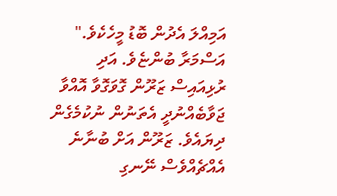އަމިއްލަ އެދުން ބޮޑު މީހެކެވެ." އަސްމަރާ ބުންޏެވެ. އަދި ރުޅިއައިސް ޒަރޫން ގޮވަގޮވާ އޮއްވާ ޖަވާބެއްނުދީ އެތަނުން ނުކުމެގެން ދިޔައެވެ. ޒަރޫން އަށް ބުނާނެ އެއްޗެއްވެސް ނޭނގި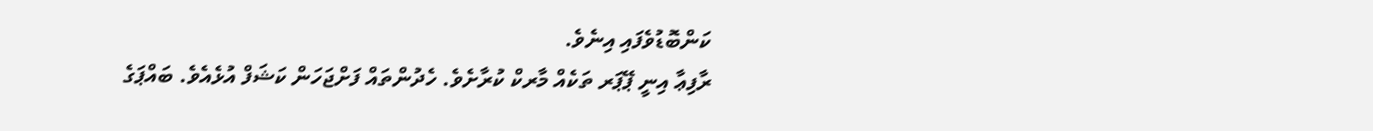ކަންބޮޑުވެފައި އިނެވެ.
ރާފިޢާ އިނީ ޕޭޕަރ ތަކެއް މާރކް ކުރާށެވެ. ހެދުންތައް ފަށްޖަހަން ކަޝަފް އުޅެއެވެ. ބައްޕަގެ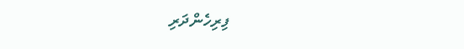ފިރިހެންދަރި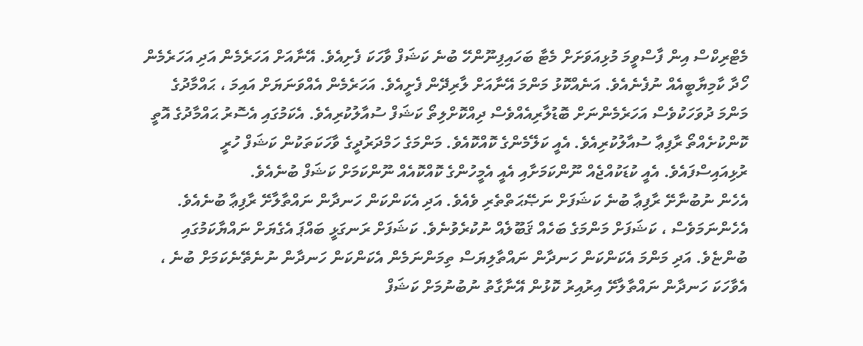މެޓްރިކްސް އިން ފާސްވީމަ މުޅިއަވަށަށް މެޓާ ބަހައިފިނޫންހޭ ބުނެ ކަޝަފް ވާހަކަ ފެށިއެވެ. އޭނާއަށް އަހަރެމެން އަދި އަހަރެމެން ހޯދާ ކާމިޔާބީއެއް ނުފެނެއެވެ. އަނެއްކޮޅު މަންމަ އޭނާއަށް ލާރިދޭން ފެށީއެވެ. އަހަރެމެން އެއްވަނަޔަށް އައިމަ ، ޙައްމާދުގެ މަންމަ ދުވަހަކުވެސް އަހަރެމެންނަށް ބޮޑުލާރިއެއްވެސް ދިއްކޮށްލިތޯ ކަޝަފް ސުއާލުކުރިއެވެ. އެކަމުގައި އެސޮރު ޙައްމާދުގެ އޮތީ ކޮންކުށެއްތޯ ރާފިޢާ ސުއާލުކުރިއެވެ. އެއީ ކަލޭމެންގެ ކޮއްކޮއެވެ. މަންމަގެ ހަމްދަރުދީގެ ވާހަކަތަކުން ކަޝަފް ހުރީ ރުޅިއައިސްފައެވެ. އެއީ ކުޑަކުއްޖެއް ނޫންކަމަށާއި އެއީ އެމީހުންގެ ކޮއްކޮއެއް ނޫންކަމަށް ކަޝަފް ބުނެއެވެ.
އެހެން ނުބުނާށޭ ރާފިޢާ ބުނެ ކަޝަފަށް ނަޞޭޙަތްތެރި ވެއެވެ. އަދި އެކަންކަން ހަނދާން ނައްތާލާށޭ ރާފިޢާ ބުނެއެވެ. އެހެންނަމަވެސް ، ކަޝަފަށް މަންމަގެ ބަހެއް ޤަބޫލެއް ނުކުރެވުނެވެ. ކަޝަފަށް ރަނގަޅީ ބައްޕަ އެގެޔަށް ނައްޔާކަމުގައި ބުންޏެވެ. އަދި މަންމަ އެކަންކަން ހަނދާން ނައްތާލިޔަސް ތިމަންނަމެން އެކަންކަން ހަނދާން ނުނެތޭނެކަމަށް ބުނެ ، އެވާހަކަ ހަނދާން ނައްތާލާށޭ އިރުއިރު ކޮޅުން އޭނާގާތު ނުބުނުމަށް ކަޝަފް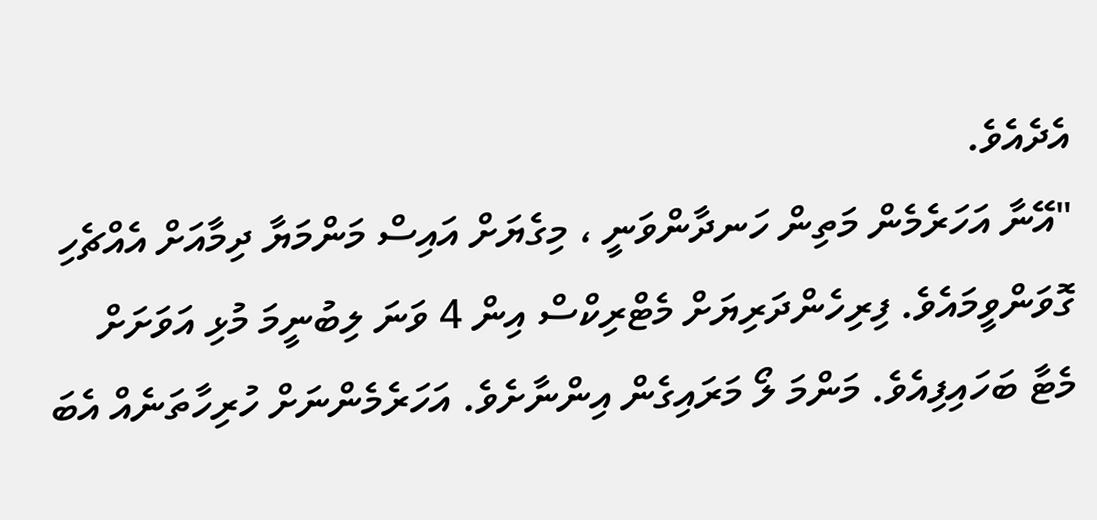އެދެއެވެ.
"އޭނާ އަހަރެމެން މަތިން ހަނދާންވަނީ ، މިގެޔަށް އައިސް މަންމަޔާ ދިމާއަށް އެއްޗެހި ގޮވަންވީމައެވެ. ފިރިހެންދަރިޔަށް މެޓްރިކްސް އިން 4 ވަނަ ލިބުނީމަ މުޅި އަވަށަށް މެޓާ ބަހައިފިއެވެ. މަންމަ ލޯ މަރައިގެން އިންނާށެވެ. އަހަރެމެންނަށް ހުރިހާތަނެއް އެބަ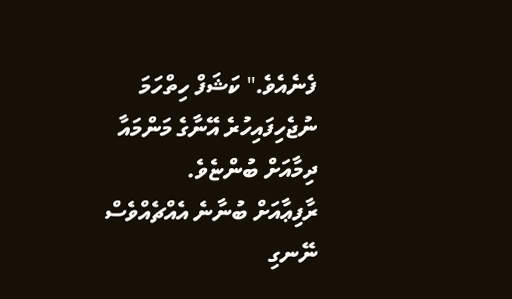ފެނެއެވެ." ކަޝަފް ހިތްހަމަ ނުޖެހިފައިހުރެ އޭނާގެ މަންމައާ ދިމާއަށް ބުންޏެވެ.
ރާފިޢާއަށް ބުނާނެ އެއްޗެއްވެސް ނޭނގި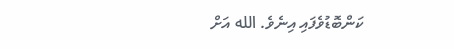ކަންބޮޑުވެފައި އިނެވެ. الله އަށް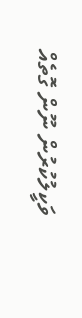ވަކީލުކުރުން ނޫން ގޮތެއް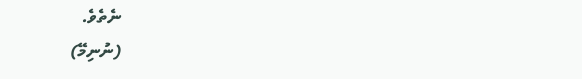ނެތެވެ.
(ނުނިމޭ)